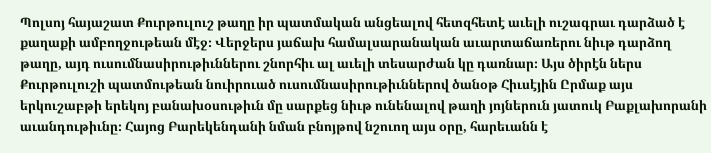Պոլսոյ հայաշատ Քուրթուլուշ թաղը իր պատմական անցեալով հետզհետէ աւելի ուշագրաւ դարձած է քաղաքի ամբողջութեան մէջ։ Վերջերս յաճախ համալսարանական աւարտաճառերու նիւթ դարձող թաղը, այդ ուսումնասիրութիւններու շնորհիւ ալ աւելի տեսարժան կը դառնար։ Այս ծիրէն ներս Քուրթուլուշի պատմութեան նուիրուած ուսումնասիրութիւններով ծանօթ Հիւսէյին Ըրմաք այս երկուշաբթի երեկոյ բանախօսութիւն մը սարքեց նիւթ ունենալով թաղի յոյներուն յատուկ Բաքլախորանի աւանդութիւնը։ Հայոց Բարեկենդանի նման բնոյթով նշուող այս օրը, հարեւանն է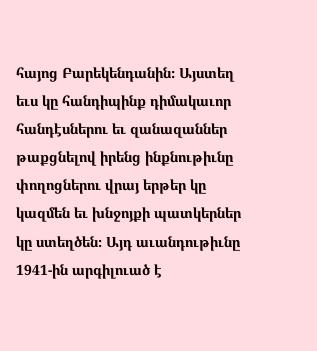հայոց Բարեկենդանին։ Այստեղ եւս կը հանդիպինք դիմակաւոր հանդէսներու եւ զանազաններ թաքցնելով իրենց ինքնութիւնը փողոցներու վրայ երթեր կը կազմեն եւ խնջոյքի պատկերներ կը ստեղծեն։ Այդ աւանդութիւնը 1941-ին արգիլուած է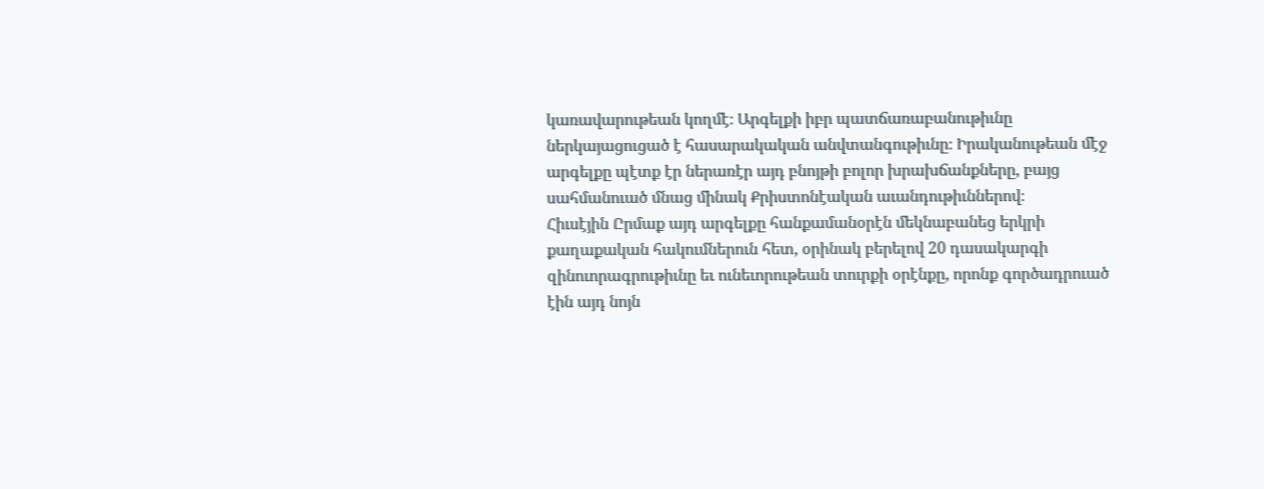կառավարութեան կողմէ։ Արգելքի իբր պատճառաբանութիւնը ներկայացուցած է հասարակական անվտանգութիւնը։ Իրականութեան մէջ արգելքը պէտք էր ներառէր այդ բնոյթի բոլոր խրախճանքները, բայց սահմանուած մնաց մինակ Քրիստոնէական աւանդութիւններով։
Հիւսէյին Ըրմաք այդ արգելքը հանքամանօրէն մեկնաբանեց երկրի քաղաքական հակումներուն հետ, օրինակ բերելով 20 դասակարգի զինուորագրութիւնը եւ ունեւորութեան տուրքի օրէնքը, որոնք գործադրուած էին այդ նոյն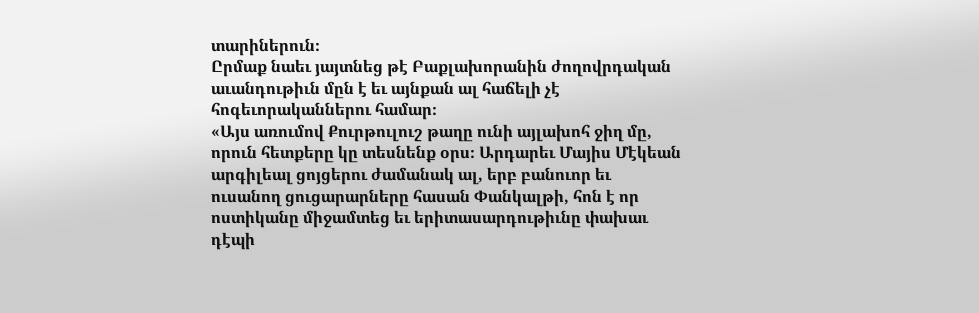տարիներուն։
Ըրմաք նաեւ յայտնեց թէ Բաքլախորանին ժողովրդական աւանդութիւն մըն է եւ այնքան ալ հաճելի չէ հոգեւորականներու համար։
«Այս առումով Քուրթուլուշ թաղը ունի այլախոհ ջիղ մը, որուն հետքերը կը տեսնենք օրս։ Արդարեւ Մայիս Մէկեան արգիլեալ ցոյցերու ժամանակ ալ, երբ բանուոր եւ ուսանող ցուցարարները հասան Փանկալթի, հոն է որ ոստիկանը միջամտեց եւ երիտասարդութիւնը փախաւ դէպի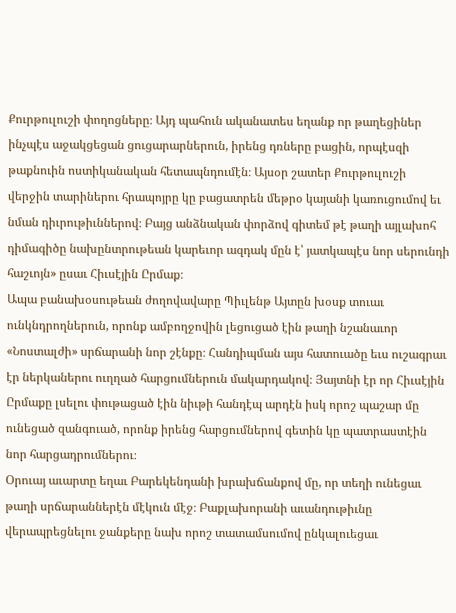Քուրթուլուշի փողոցները։ Այդ պահուն ականատես եղանք որ թաղեցիներ ինչպէս աջակցեցան ցուցարարներուն, իրենց դռները բացին, որպէսզի թաքնուին ոստիկանական հետապնդումէն։ Այսօր շատեր Քուրթուլուշի վերջին տարիներու հրապոյրը կը բացատրեն մեթրօ կայանի կառուցումով եւ նման դիւրութիւններով։ Բայց անձնական փորձով գիտեմ թէ թաղի այլախոհ դիմագիծը նախընտրութեան կարեւոր ազդակ մըն է՝ յատկապէս նոր սերունդի հաշւոյն» ըսաւ Հիւսէյին Ըրմաք։
Ապա բանախօսութեան ժողովավարը Պիւլենթ Այտըն խօսք տուաւ ունկնդրողներուն, որոնք ամբողջովին լեցուցած էին թաղի նշանաւոր «Նոստալժի» սրճարանի նոր շէնքը։ Հանդիպման այս հատուածը եւս ուշագրաւ էր ներկաներու ուղղած հարցումներուն մակարդակով։ Յայտնի էր որ Հիւսէյին Ըրմաքը լսելու փութացած էին նիւթի հանդէպ արդէն իսկ որոշ պաշար մը ունեցած զանգուած, որոնք իրենց հարցումներով գետին կը պատրաստէին նոր հարցադրումներու։
Օրուայ աւարտը եղաւ Բարեկենդանի խրախճանքով մը, որ տեղի ունեցաւ թաղի սրճարաններէն մէկուն մէջ։ Բաքլախորանի աւանդութիւնը վերապրեցնելու ջանքերը նախ որոշ տատամսումով ընկալուեցաւ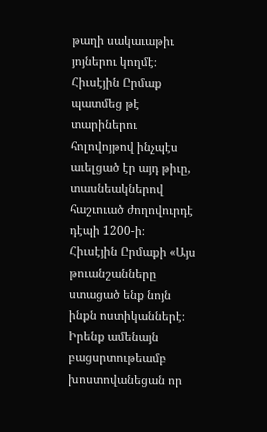թաղի սակաւաթիւ յոյներու կողմէ։ Հիւսէյին Ըրմաք պատմեց թէ տարիներու հոլովոյթով ինչպէս աւելցած էր այդ թիւը, տասնեակներով հաշւուած ժողովուրդէ դէպի 1200-ի։
Հիւսէյին Ըրմաքի «Այս թուանշանները ստացած ենք նոյն ինքն ոստիկաններէ։ Իրենք ամենայն բացսրտութեամբ խոստովանեցան որ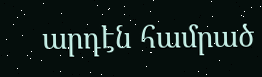արդէն համրած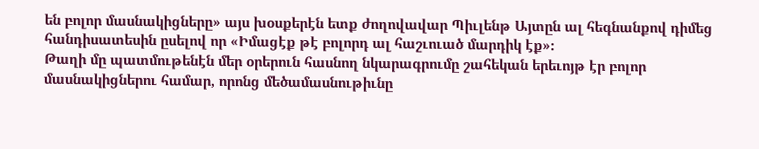են բոլոր մասնակիցները» այս խօսքերէն ետք ժողովավար Պիւլենթ Այտըն ալ հեգնանքով դիմեց հանդիսատեսին ըսելով որ «Իմացէք թէ բոլորդ ալ հաշւուած մարդիկ էք»։
Թաղի մը պատմութենէն մեր օրերուն հասնող նկարագրումը շահեկան երեւոյթ էր բոլոր մասնակիցներու համար, որոնց մեծամասնութիւնը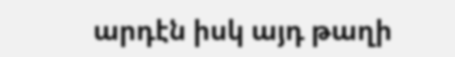արդէն իսկ այդ թաղի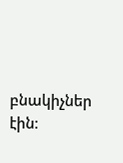բնակիչներ էին։